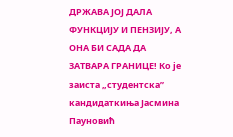ДРЖАВА ЈОЈ ДАЛА ФУНКЦИЈУ И ПЕНЗИЈУ, А ОНА БИ САДА ДА ЗАТВАРА ГРАНИЦЕ! Ко је заиста „студентска” кандидаткиња Јасмина Пауновић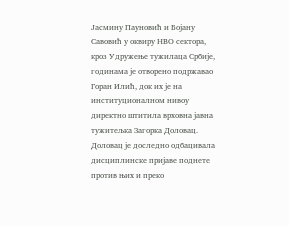Јасмину Пауновић и Бојану Савовић у оквиру НВО сектора, кроз Удружење тужилаца Србије, годинама је отворено подржавао Горан Илић, док их је на институционалном нивоу директно штитила врховна јавна тужитељка Загорка Доловац. Доловац је доследно одбацивала дисциплинске пријаве поднете против њих и преко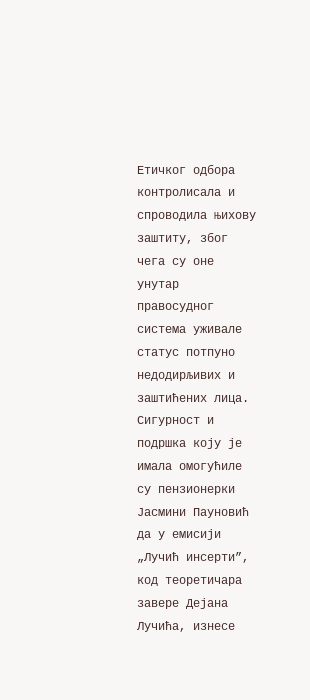Етичког одбора контролисала и спроводила њихову заштиту, због чега су оне унутар правосудног система уживале статус потпуно недодирљивих и заштићених лица.
Сигурност и подршка коју је имала омогућиле су пензионерки Јасмини Пауновић да у емисији „Лучић инсерти”, код теоретичара завере Дејана Лучића, изнесе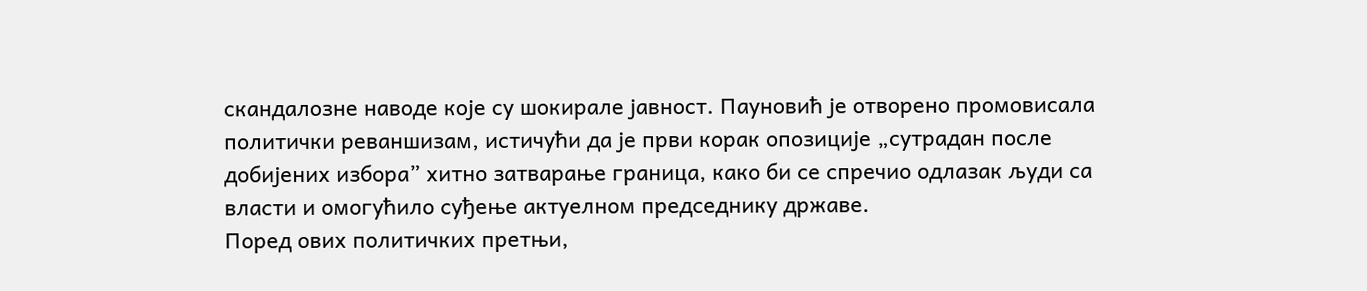скандалозне наводе које су шокирале јавност. Пауновић је отворено промовисала политички реваншизам, истичући да је први корак опозиције „сутрадан после добијених избора” хитно затварање граница, како би се спречио одлазак људи са власти и омогућило суђење актуелном председнику државе.
Поред ових политичких претњи,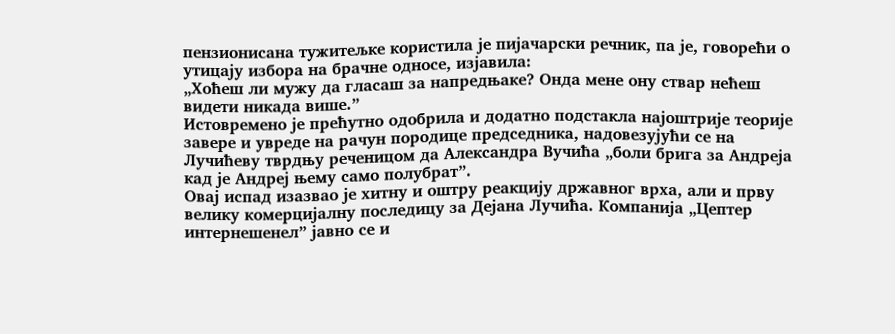пензионисана тужитељке користила је пијачарски речник, па је, говорећи о утицају избора на брачне односе, изјавила:
„Хоћеш ли мужу да гласаш за напредњаке? Онда мене ону ствар нећеш видети никада више.”
Истовремено је прећутно одобрила и додатно подстакла најоштрије теорије завере и увреде на рачун породице председника, надовезујући се на Лучићеву тврдњу реченицом да Александра Вучића „боли брига за Андреја кад је Андреј њему само полубрат”.
Овај испад изазвао је хитну и оштру реакцију државног врха, али и прву велику комерцијалну последицу за Дејана Лучића. Компанија „Цептер интернешенел” јавно се и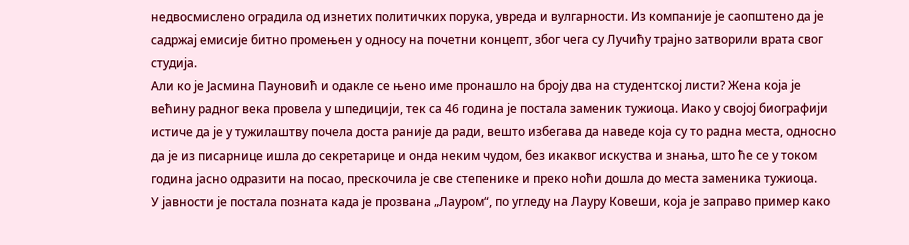недвосмислено оградила од изнетих политичких порука, увреда и вулгарности. Из компаније је саопштено да је садржај емисије битно промењен у односу на почетни концепт, због чега су Лучићу трајно затворили врата свог студија.
Али ко је Јасмина Пауновић и одакле се њено име пронашло на броју два на студентској листи? Жена која је већину радног века провела у шпедицији, тек са 46 година је постала заменик тужиоца. Иако у својој биографији истиче да је у тужилаштву почела доста раније да ради, вешто избегава да наведе која су то радна места, односно да је из писарнице ишла до секретарице и онда неким чудом, без икаквог искуства и знања, што ће се у током година јасно одразити на посао, прескочила је све степенике и преко ноћи дошла до места заменика тужиоца.
У јавности је постала позната када је прозвана „Лауром“, по угледу на Лауру Ковеши, која је заправо пример како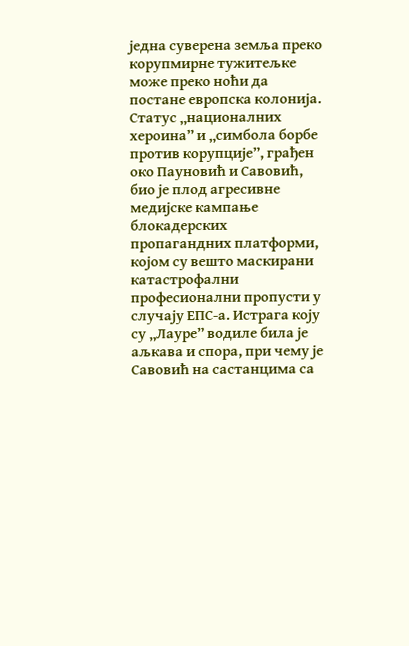једна суверена земља преко корупмирне тужитељке може преко ноћи да постане европска колонија.
Статус „националних хероина” и „симбола борбе против корупције”, грађен око Пауновић и Савовић, био је плод агресивне медијске кампање блокадерских пропагандних платформи, којом су вешто маскирани катастрофални професионални пропусти у случају ЕПС-а. Истрага коју су „Лауре” водиле била је аљкава и спора, при чему је Савовић на састанцима са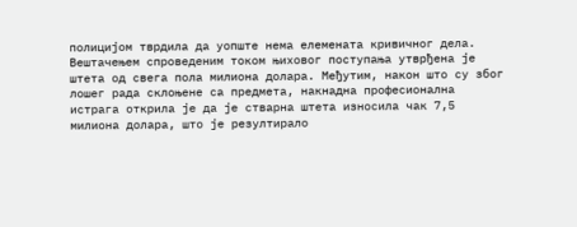полицијом тврдила да уопште нема елемената кривичног дела.
Вештачењем спроведеним током њиховог поступања утврђена је штета од свега пола милиона долара. Међутим, након што су због лошег рада склоњене са предмета, накнадна професионална истрага открила је да је стварна штета износила чак 7,5 милиона долара, што је резултирало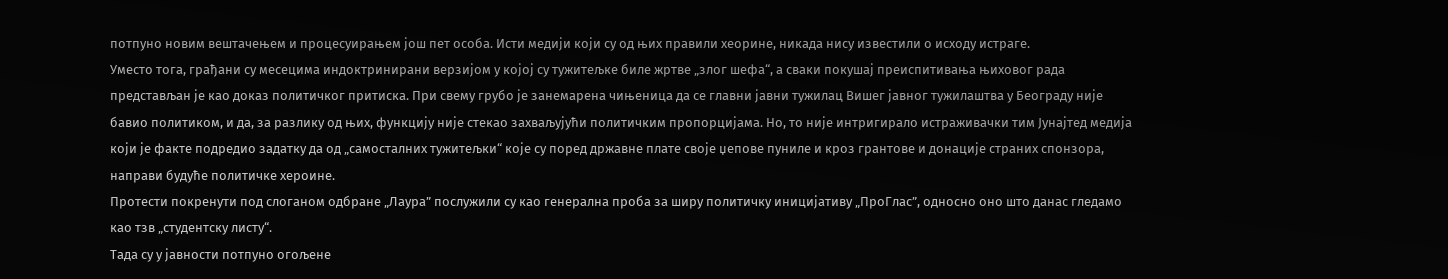потпуно новим вештачењем и процесуирањем још пет особа. Исти медији који су од њих правили хеорине, никада нису известили о исходу истраге.
Уместо тога, грађани су месецима индоктринирани верзијом у којој су тужитељке биле жртве „злог шефа“, а сваки покушај преиспитивања њиховог рада представљан је као доказ политичког притиска. При свему грубо је занемарена чињеница да се главни јавни тужилац Вишег јавног тужилаштва у Београду није бавио политиком, и да, за разлику од њих, функцију није стекао захваљујући политичким пропорцијама. Но, то није интригирало истраживачки тим Јунајтед медија који је факте подредио задатку да од „самосталних тужитељки“ које су поред државне плате своје џепове пуниле и кроз грантове и донације страних спонзора, направи будуће политичке хероине.
Протести покренути под слоганом одбране „Лаура” послужили су као генерална проба за ширу политичку иницијативу „ПроГлас”, односно оно што данас гледамо као тзв „студентску листу“.
Тада су у јавности потпуно огољене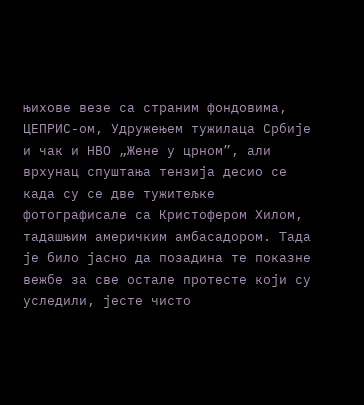њихове везе са страним фондовима, ЦЕПРИС-ом, Удружењем тужилаца Србије и чак и НВО „Жене у црном”, али врхунац спуштања тензија десио се када су се две тужитељке фотографисале са Кристофером Хилом, тадашњим америчким амбасадором. Тада је било јасно да позадина те показне вежбе за све остале протесте који су уследили, јесте чисто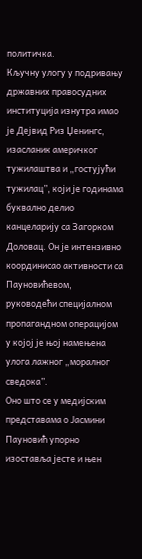политичка.
Кључну улогу у подривању државних правосудних институција изнутра имао је Дејвид Риз Џенингс, изасланик америчког тужилаштва и „гостујући тужилац”, који је годинама буквално делио канцеларију са Загорком Доловац. Он је интензивно координисао активности са Пауновићевом, руководећи специјалном пропагандном операцијом у којој је њој намењена улога лажног „моралног сведока”.
Оно што се у медијским представама о Јасмини Пауновић упорно изоставља јесте и њен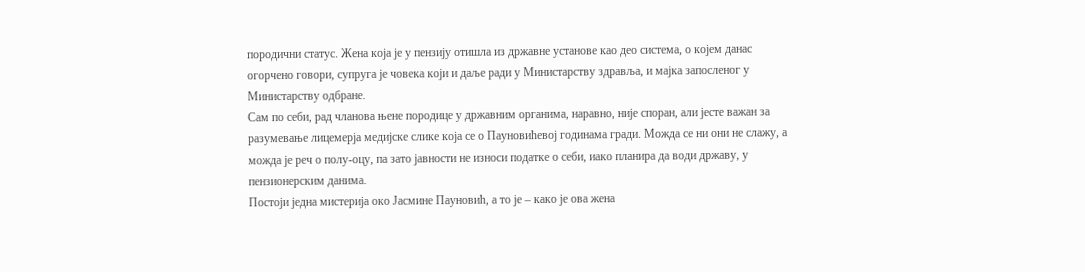породични статус. Жена која је у пензију отишла из државне установе као део система, о којем данас огорчено говори, супруга је човека који и даље ради у Министарству здравља, и мајка запосленог у Министарству одбране.
Сам по себи, рад чланова њене породице у државним органима, наравно, није споран, али јесте важан за разумевање лицемерја медијске слике која се о Пауновићевој годинама гради. Можда се ни они не слажу, а можда је реч о полу-оцу, па зато јавности не износи податке о себи, иако планира да води државу, у пензионерским данима.
Постоји једна мистерија око Јасмине Пауновић, а то је – како је ова жена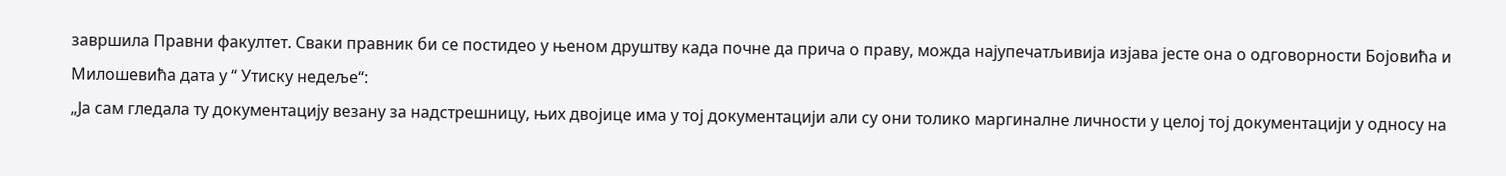завршила Правни факултет. Сваки правник би се постидео у њеном друштву када почне да прича о праву, можда најупечатљивија изјава јесте она о одговорности Бојовића и Милошевића дата у “ Утиску недеље“:
„Ја сам гледала ту документацију везану за надстрешницу, њих двојице има у тој документацији али су они толико маргиналне личности у целој тој документацији у односу на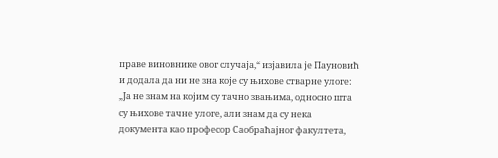праве виновнике овог случаја,“ изјавила је Пауновић и додала да ни не зна које су њихове стварне улоге:
„Ја не знам на којим су тачно звањима, односно шта су њихове тачне улоге, али знам да су нека документа као професор Саобраћајног факултета,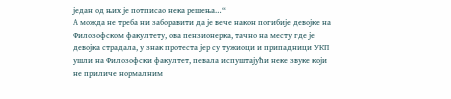један од њих је потписао нека решења…“
А можда не треба ни заборавити да је вече након погибије девојке на Филозофском факултету, ова пензионерка, тачно на месту где је девојка страдала, у знак протеста јер су тужиоци и припадници УКП ушли на Филозофски факултет, певала испуштајући неке звуке који не приличе нормалним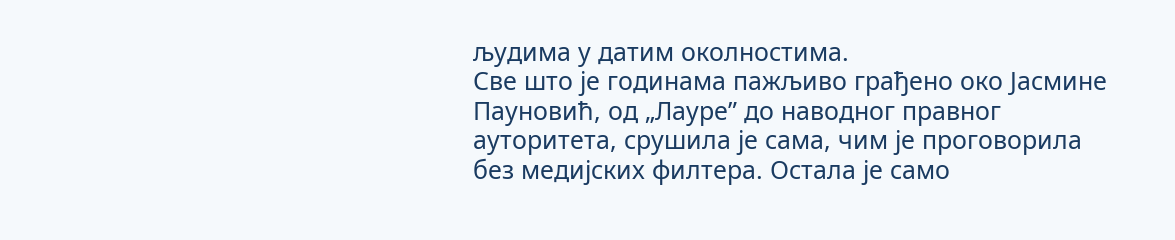људима у датим околностима.
Све што је годинама пажљиво грађено око Јасмине Пауновић, од „Лауре” до наводног правног ауторитета, срушила је сама, чим је проговорила без медијских филтера. Остала је само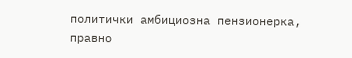политички амбициозна пензионерка, правно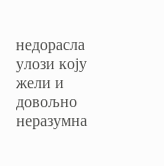недорасла улози коју жели и довољно неразумна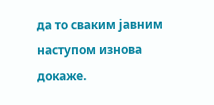да то сваким јавним наступом изнова докаже.